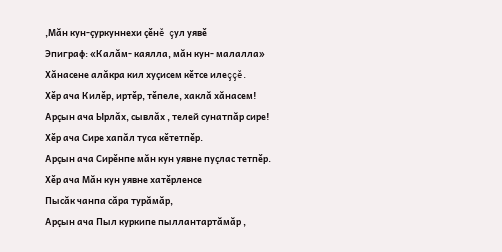,Мăн кун-çуркуннехи çěнě çул уявě
Эпиграф: «Калăм- каялла, мăн кун- малалла»
Хăнасене алăкра кил хуçисем кěтсе илеççě.
Хěр ача Килěр, иртěр, тěпеле, хаклă хăнасем!
Арçын ача Ырлăх, сывлăх , телей сунатпăр сире!
Хěр ача Сире хапăл туса кěтетпěр.
Арçын ача Сирěнпе мăн кун уявне пуçлас тетпěр.
Хěр ача Мăн кун уявне хатěрленсе
Пысăк чанпа сăра турăмăр,
Арçын ача Пыл куркипе пыллантартăмăр ,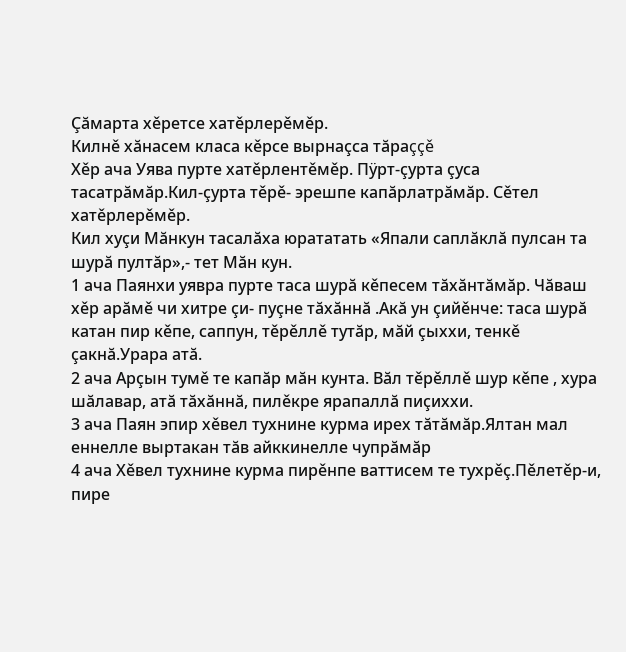Çăмарта хěретсе хатěрлерěмěр.
Килнě хăнасем класа кěрсе вырнаçса тăраççě
Хěр ача Уява пурте хатěрлентěмěр. Пÿрт-çурта çуса тасатрăмăр.Кил-çурта тěрě- эрешпе капăрлатрăмăр. Сěтел хатěрлерěмěр.
Кил хуçи Мăнкун тасалăха юрататать «Япали саплăклă пулсан та шурă пултăр»,- тет Мăн кун.
1 ача Паянхи уявра пурте таса шурă кěпесем тăхăнтăмăр. Чăваш хěр арăмě чи хитре çи- пуçне тăхăннă .Акă ун çийěнче: таса шурă катан пир кěпе, саппун, тěрěллě тутăр, мăй çыххи, тенкě çакнă.Урара атă.
2 ача Арçын тумě те капăр мăн кунта. Вăл тěрěллě шур кěпе , хура шăлавар, атă тăхăннă, пилěкре ярапаллă пиçиххи.
3 ача Паян эпир хěвел тухнине курма ирех тăтăмăр.Ялтан мал еннелле выртакан тăв айккинелле чупрăмăр
4 ача Хěвел тухнине курма пирěнпе ваттисем те тухрěç.Пěлетěр-и, пире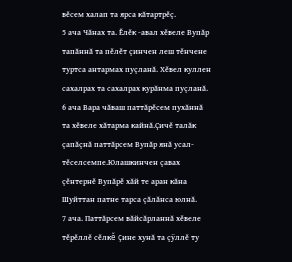вěсем халап та ярса кăтартрěç.
5 ача Чăнах та. Ěлěк -авал хěвеле Вупăр тапăннă та пěлěт çинчен леш тěнчене туртса антармах пуçланă. Хěвел куллен сахалрах та сахалрах курăнма пуçланă.
6 ача Вара чăваш паттăрěсем пухăннă та хěвеле хăтарма кайнă.Çичě талăк çапăçнă паттăрсем Вупăр янă усал-тěселсемпе.Юлашкинчен çавах çěнтернě Вупăрě хăй те аран кăна Шуйттан патне тарса çăлăнса юлнă.
7 ача. Паттăрсем вăйсăрланнă хěвеле тěрěллě сěлкě çине хунă та çÿллě ту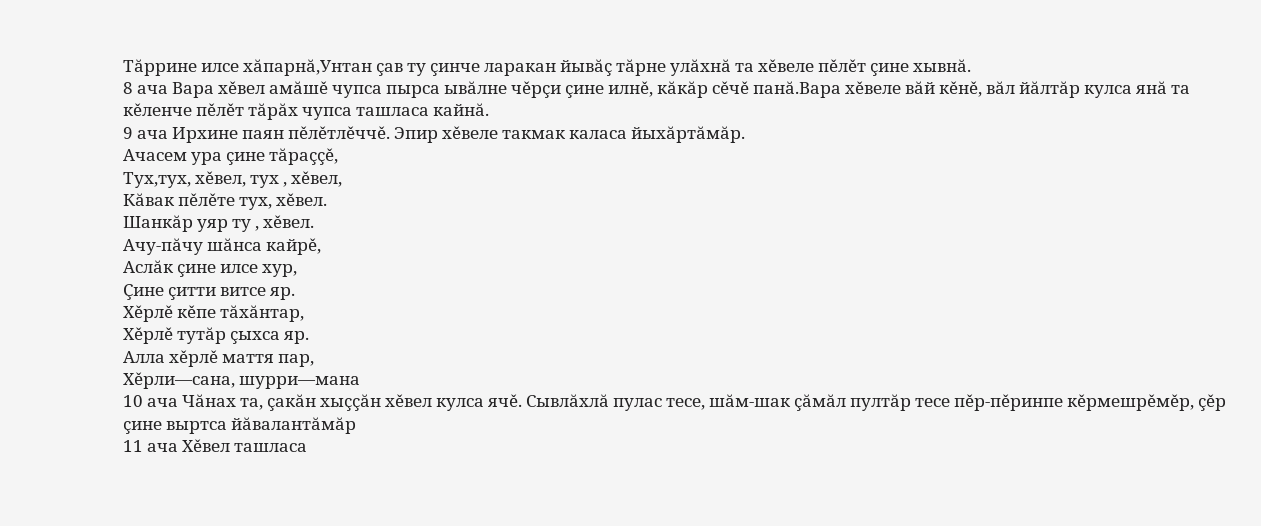Тăррине илсе хăпарнă,Унтан çав ту çинче ларакан йывăç тăрне улăхнă та хěвеле пěлěт çине хывнă.
8 ача Вара хěвел амăшě чупса пырса ывăлне чěрçи çине илнě, кăкăр сěчě панă.Вара хěвеле вăй кěнě, вăл йăлтăр кулса янă та кěленче пěлěт тăрăх чупса ташласа кайнă.
9 ача Ирхине паян пěлěтлěччě. Эпир хěвеле такмак каласа йыхăртăмăр.
Ачасем ура çине тăраççě,
Тух,тух, хěвел, тух , хěвел,
Кăвак пěлěте тух, хěвел.
Шанкăр уяр ту , хěвел.
Ачу-пăчу шăнса кайрě,
Аслăк çине илсе хур,
Çине çитти витсе яр.
Хěрлě кěпе тăхăнтар,
Хěрлě тутăр çыхса яр.
Алла хěрлě маття пар,
Хěрли—сана, шурри—мана
10 ача Чăнах та, çакăн хыççăн хěвел кулса ячě. Сывлăхлă пулас тесе, шăм-шак çăмăл пултăр тесе пěр-пěринпе кěрмешрěмěр, çěр çине выртса йăвалантăмăр
11 ача Хěвел ташласа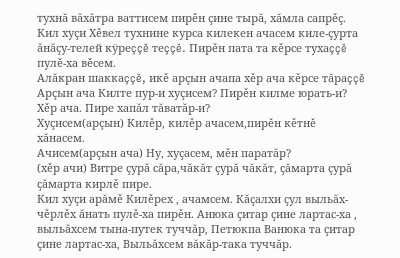тухнă вăхăтра ваттисем пирěн çине тырă, хăмла сапрěç.
Кил хуçи Хěвел тухнине курса килекен ачасем киле-çурта ăнăçу-телей кÿреççě теççě. Пирěн пата та кěрсе тухаççě пулě-ха вěсем.
Алăкран шаккаççě, икě арçын ачапа хěр ача кěрсе тăраççě
Арçын ача Килте пур-и хуçисем? Пирěн килме юрать-и?
Хěр ача. Пире хапăл тăватăр-и?
Хуçисем(арçын) Килěр, килěр ачасем,пирěн кěтнě хăнасем.
Ачисем(арçын ача) Ну, хуçасем, мěн паратăр?
(хěр ачи) Витре çурă сăра,чăкăт çурă чăкăт, çăмарта çурă çăмарта кирлě пире.
Кил хуçи арăмě Килěрех , ачамсем. Кăçалхи çул выльăх-чěрлěх ăнать пулě-ха пирěн. Анюка çитар çине лартас-ха , выльăхсем тына-путек туччăр, Петюкпа Ванюка та çитар çине лартас-ха, Выльăхсем вăкăр-така туччăр.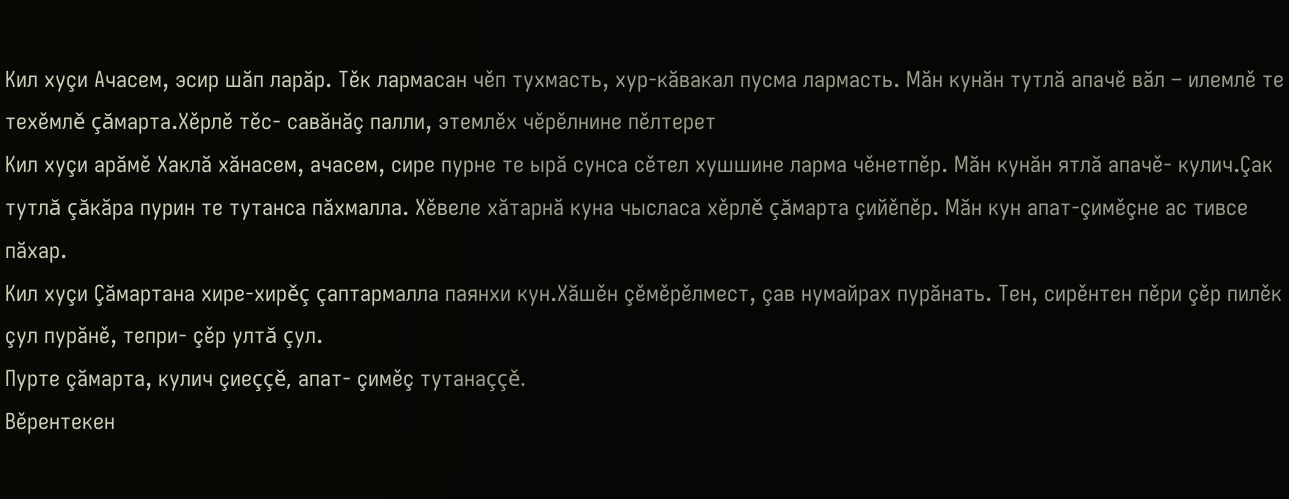Кил хуçи Ачасем, эсир шăп ларăр. Тěк лармасан чěп тухмасть, хур-кăвакал пусма лармасть. Мăн кунăн тутлă апачě вăл – илемлě те техěмлě çăмарта.Хěрлě тěс- савăнăç палли, этемлěх чěрěлнине пěлтерет
Кил хуçи арăмě Хаклă хăнасем, ачасем, сире пурне те ырă сунса сěтел хушшине ларма чěнетпěр. Мăн кунăн ятлă апачě- кулич.Çак тутлă çăкăра пурин те тутанса пăхмалла. Хěвеле хăтарнă куна чысласа хěрлě çăмарта çийěпěр. Мăн кун апат-çимěçне ас тивсе пăхар.
Кил хуçи Çăмартана хире-хирěç çаптармалла паянхи кун.Хăшěн çěмěрěлмест, çав нумайрах пурăнать. Тен, сирěнтен пěри çěр пилěк çул пурăнě, тепри- çěр ултă çул.
Пурте çăмарта, кулич çиеççě, апат- çимěç тутанаççě.
Вěрентекен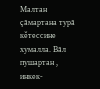Малтан çăмартана турă кěтессине хумалла. Вăл пушартан , инкек-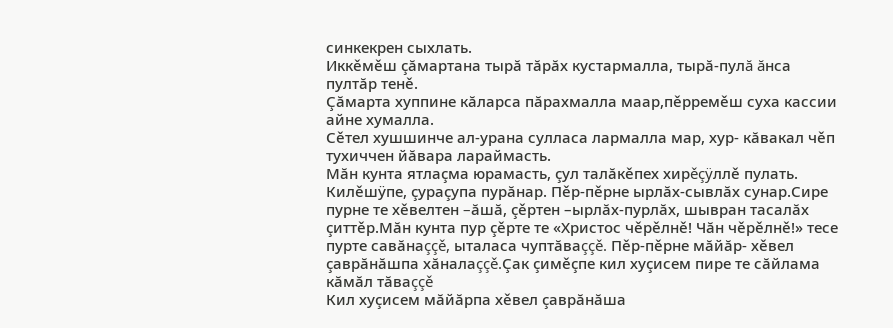синкекрен сыхлать.
Иккěмěш çăмартана тырă тăрăх кустармалла, тырă-пулă ăнса пултăр тенě.
Çăмарта хуппине кăларса пăрахмалла маар,пěрремěш суха кассии айне хумалла.
Сěтел хушшинче ал-урана сулласа лармалла мар, хур- кăвакал чěп тухиччен йăвара лараймасть.
Мăн кунта ятлаçма юрамасть, çул талăкěпех хирěçÿллě пулать.
Килěшÿпе, çураçупа пурăнар. Пěр-пěрне ырлăх-сывлăх сунар.Сире пурне те хěвелтен –ăшă, çěртен –ырлăх-пурлăх, шывран тасалăх çиттěр.Мăн кунта пур çěрте те «Христос чěрěлнě! Чăн чěрěлнě!» тесе пурте савăнаççě, ыталаса чуптăваççě. Пěр-пěрне мăйăр- хěвел çаврăнăшпа хăналаççě.Çак çимěçпе кил хуçисем пире те сăйлама кăмăл тăваççě
Кил хуçисем мăйăрпа хěвел çаврăнăша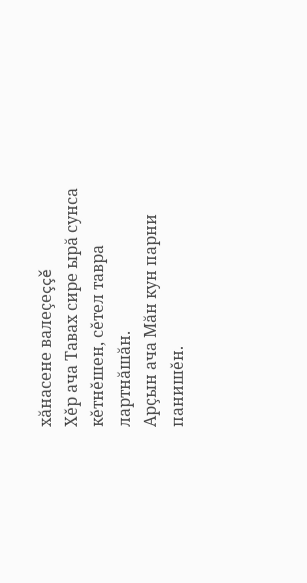хăнасене валеçеççě
Хěр ача Тавах сире ырă сунса кěтнěшен, сěтел тавра лартнăшăн.
Арçын ача Мăн кун парни панишěн.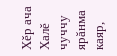Хěр ача Халě чуччу ярăнма каяр,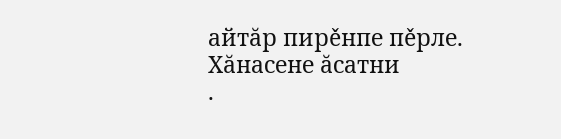айтăр пирěнпе пěрле.
Хăнасене ăсатни
.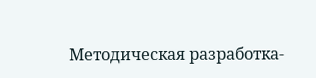Методическая разработка-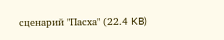сценарий "Пасха" (22.4 KB)